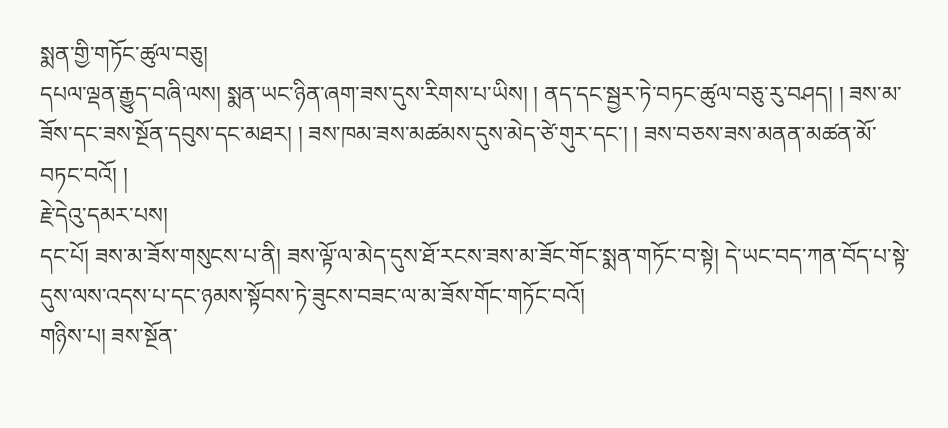སྨན་གྱི་གཏོང་ཚུལ་བཅུ།
དཔལ་ལྡན་རྒྱུད་བཞི་ལས། སྨན་ཡང་ཉིན་ཞག་ཟས་དུས་རིགས་པ་ཡིས། ། ནད་དང་སྦྱར་ཏེ་བཏང་ཚུལ་བཅུ་རུ་བཤད། ། ཟས་མ་ཟོས་དང་ཟས་སྔོན་དབུས་དང་མཐར། ། ཟས་ཁམ་ཟས་མཚམས་དུས་མེད་ཙེ་གུར་དང་། ། ཟས་བཅས་ཟས་མནན་མཚན་མོ་བཏང་བའོ། །
རྗེ་དེའུ་དམར་པས།
དང་པོ། ཟས་མ་ཟོས་གསུངས་པ་ནི། ཟས་ལྟོ་ལ་མེད་དུས་ཐོ་རངས་ཟས་མ་ཟོང་གོང་སྨན་གཏོང་བ་སྟེ། དེ་ཡང་བད་ཀན་བོད་པ་སྟེ་དུས་ལས་འདས་པ་དང་ཉམས་སྟོབས་ཏེ་ཟུངས་བཟང་ལ་མ་ཟོས་གོང་གཏོང་བའོ།
གཉིས་པ། ཟས་སྔོན་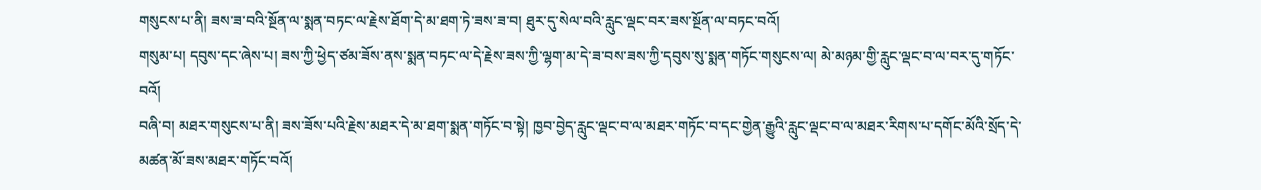གསུངས་པ་ནི། ཟས་ཟ་བའི་སྔོན་ལ་སྨན་བཏང་ལ་རྗེས་ཐོག་དེ་མ་ཐག་ཏེ་ཟས་ཟ་བ། ཐུར་དུ་སེལ་བའི་རླུང་ལྡང་བར་ཟས་སྔོན་ལ་བཏང་བའོ།
གསུམ་པ། དབུས་དང་ཞེས་པ། ཟས་ཀྱི་ཕྱེད་ཙམ་ཟོས་ནས་སྨན་བཏང་ལ་དེ་རྗེས་ཟས་ཀྱི་ལྷག་མ་དེ་ཟ་བས་ཟས་ཀྱི་དབུས་སུ་སྨན་གཏོང་གསུངས་ལ། མེ་མཉམ་གྱི་རླུང་ལྡང་བ་ལ་བར་དུ་གཏོང་བའོ།
བཞི་བ། མཐར་གསུངས་པ་ནི། ཟས་ཟོས་པའི་རྗེས་མཐར་དེ་མ་ཐག་སྨན་གཏོང་བ་སྟེ། ཁྱབ་བྱེད་རླུང་ལྡང་བ་ལ་མཐར་གཏོང་བ་དང་གྱེན་རྒྱུའི་རླུང་ལྡང་བ་ལ་མཐར་རིགས་པ་དགོང་མོའི་སྲོད་དེ་མཚན་མོ་ཟས་མཐར་གཏོང་བའོ།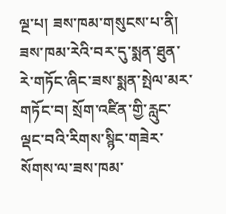ལྔ་པ། ཟས་ཁམ་གསུངས་པ་ནི། ཟས་ཁམ་རེའི་བར་དུ་སྨན་ཐུན་རེ་གཏོང་ཞིང་ཟས་སྨན་སྤེལ་མར་གཏོང་བ། སྲོག་འཛིན་གྱི་རླུང་ལྡང་བའི་རིགས་སྙིང་གཟེར་སོགས་ལ་ཟས་ཁམ་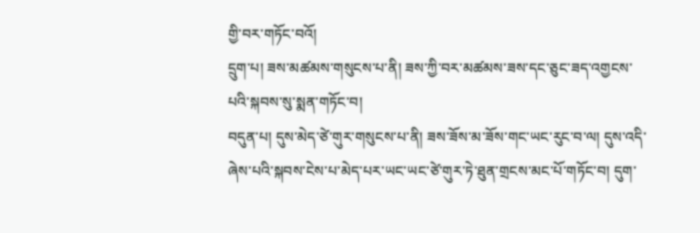གྱི་བར་གཏོང་བའོ།
དྲུག་པ། ཟས་མཚམས་གསུངས་པ་ནི། ཟས་ཀྱི་བར་མཚམས་ཟས་དང་ཅུང་ཟད་འགྱངས་པའི་སྐབས་སུ་སྨན་གཏོང་བ།
བདུན་པ། དུས་མེད་ཙེ་གུར་གསུངས་པ་ནི། ཟས་ཟོས་མ་ཟོས་གང་ཡང་རུང་བ་ལ། དུས་འདི་ཞེས་པའི་སྐབས་ངེས་པ་མེད་པར་ཡང་ཡང་ཙེ་གུར་ཏེ་ཐུན་གྲངས་མང་པོ་གཏོང་བ། དུག་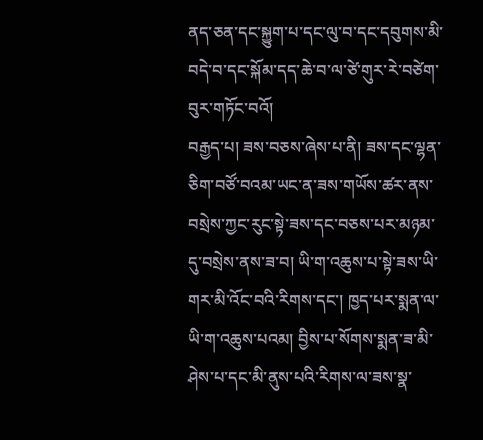ནད་ཅན་དང་སྐྱུག་པ་དང་ལུ་བ་དང་དབུགས་མི་བདེ་བ་དང་སྐོམ་དད་ཆེ་བ་ལ་ཙེ་གུར་རེ་བཙེག་བུར་གཏོང་བའོ།
བརྒྱད་པ། ཟས་བཅས་ཞེས་པ་ནི། ཟས་དང་ལྷན་ཅིག་བཙོ་བའམ་ཡང་ན་ཟས་གཡོས་ཚར་ནས་བསྲེས་ཀྱང་རུང་སྟེ་ཟས་དང་བཅས་པར་མཉམ་དུ་བསྲེས་ནས་ཟ་བ། ཡི་ག་འཆུས་པ་སྟེ་ཟས་ཡི་གར་མི་འོང་བའི་རིགས་དང་། ཁྱད་པར་སྨན་ལ་ཡི་ག་འཆུས་པའམ། བྱིས་པ་སོགས་སྨན་ཟ་མི་ཤེས་པ་དང་མི་ནུས་པའི་རིགས་ལ་ཟས་སྣ་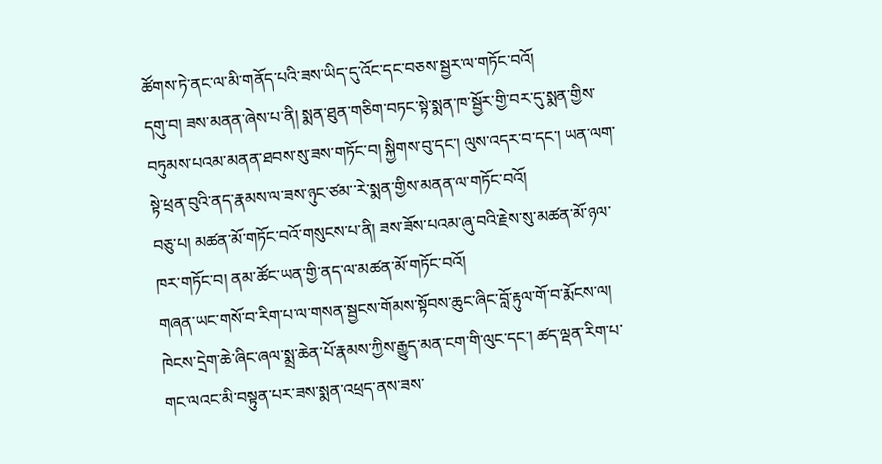ཚོགས་ཏེ་ནང་ལ་མི་གནོད་པའི་ཟས་ཡིད་དུ་འོང་དང་བཅས་སྦྱར་ལ་གཏོང་བའོ།
དགུ་བ། ཟས་མནན་ཞེས་པ་ནི། སྨན་ཐུན་གཅིག་བཏང་སྟེ་སྨན་ཁ་སྦྱོར་གྱི་བར་དུ་སྨན་གྱིས་བཏུམས་པའམ་མནན་ཐབས་སུ་ཟས་གཏོང་བ། སྐྱིགས་བུ་དང་། ལུས་འདར་བ་དང་། ཡན་ལག་སྟེ་ཕྲན་བུའི་ནད་རྣམས་ལ་ཟས་ཉུང་ཙམ་་རེ་སྨན་གྱིས་མནན་ལ་གཏོང་བའོ།
བཅུ་པ། མཚན་མོ་གཏོང་བའོ་གསུངས་པ་ནི། ཟས་ཟོས་པའམ་ཞུ་བའི་རྗེས་སུ་མཚན་མོ་ཉལ་ཁར་གཏོང་བ། ནམ་ཚོང་ཡན་གྱི་ནད་ལ་མཚན་མོ་གཏོང་བའོ།
གཞན་ཡང་གསོ་བ་རིག་པ་ལ་གསན་སྦྱངས་གོམས་སྟོབས་ཆུང་ཞིང་བློ་རྟུལ་གོ་བ་རྨོངས་ལ། ཁེངས་དྲེག་ཆེ་ཞིང་ཞལ་སྨྲ་ཆེན་པོ་རྣམས་ཀྱིས་རྒྱུད་མན་ངག་གི་ལུང་དང་། ཚད་ལྡན་རིག་པ་གང་ལའང་མི་བསྟུན་པར་ཟས་སྨན་འཕྲད་ནས་ཟས་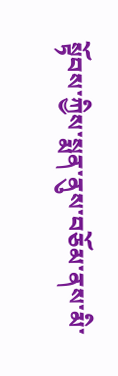སྟོབས་ཀྱིས་སྨན་ནུས་བཅོམ་ནས་མི་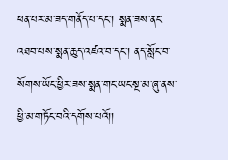ཕན་པར་མ་ཟད་གནོད་པ་དང་། སྨན་ཟས་ནང་འཐབ་པས་སྨན་ཆུད་འཛའ་བ་དང་། ནད་སློང་བ་སོགས་ཡོང་ཕྱིར་ཟས་སྨན་གང་ཡང་སྔ་མ་ཞུ་ནས་ཕྱི་མ་གཏོང་བའི་དགོས་པའོ།།